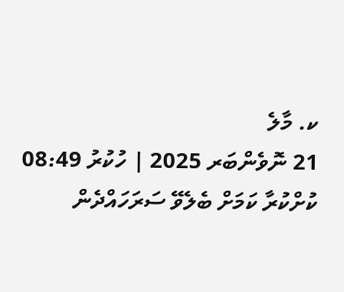ކ. މާލެ
21 ނޮވެންބަރ 2025 | ހުކުރު 08:49
ކުށްކުރާ ކަމަށް ބެލެވޭ ސަރަހައްދެން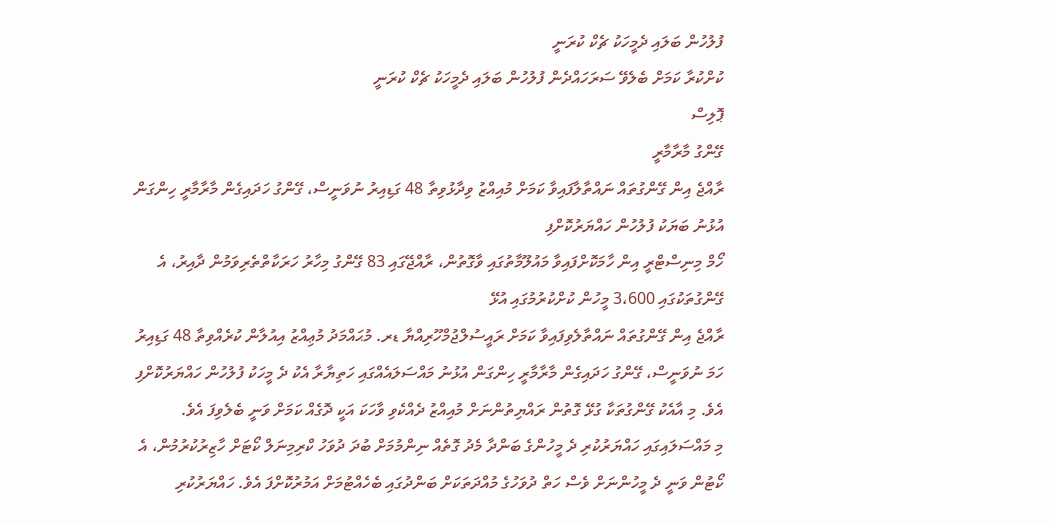ފުލުހުން ބަލައި ދެމީހަކު ޗެކް ކުރަނީ
ކުށްކުރާ ކަމަށް ބެލެވޭ ސަރަހައްދެން ފުލުހުން ބަލައި ދެމީހަކު ޗެކް ކުރަނީ
ޕޮލިސް
ގޭންގު މާރާމާރީ
ރާއްޖެ އިން ގޭންގުތައް ނައްތާލާފައިވާ ކަމަށް މުއިއްޒު ވިދާޅުވިތާ 48 ގަޑިއިރު ނުވަނީސް، ގޭންގު ހަދައިގެން މާރާމާރީ ހިންގަން އުޅުނު ބަޔަކު ފުލުހުން ހައްޔަރުކޮށްފި
ހޯމް މިނިސްޓްރީ އިން ހާމަކޮށްފައިވާ މައުލޫމާތުގައި ވާގޮތުން، ރާއްޖޭގައި 83 ގޭންގު މިހާރު ހަރަކާތްތެރިވަމުން ދާއިރު، އެ ގޭންގުތަކުގައި 3،600 މީހުން ކުށްކުރުމުގައި އުޅޭ
ރާއްޖެ އިން ގޭންގުތައް ނައްތާލެވިފައިވާ ކަމަށް ރައީސުލްޖުމްހޫރިއްޔާ ޑރ. މުޙައްމަދު މުޢިއްޒު އިއުލާން ކުރެއްވިތާ 48 ގަޑިއިރު ހަމަ ނުވަނީސް، ގޭންގު ހަދައިގެން މާރާމާރީ ހިންގަން އުޅުނު މައްސަލައެއްގައި ހަތިޔާރާ އެކު ދެ މީހަކު ފުލުހުން ހައްޔަރުކޮށްފި އެވެ. މި އާއެކު ގޭންގުތަކާ ގުޅޭ ގޮތުން ރައްޔިތުންނަށް މުއިއްޒު ދެއްކެވި ވާހަކަ އަކީ ދޮގެއް ކަމަށް ވަނީ ބެލެވިފަ އެވެ.
މި މައްސަލައިގައި ހައްޔަރުކުރި ދެ މީހުންގެ ބަންދާ މެދު ގޮތެއް ނިންމުމަށް ބުދަ ދުވަހު ކްރިމިނަލް ކޯޓަށް ހާޒިރުކުރުމުން، އެ ކޯޓުން ވަނީ ދެ މީހުންނަށް ވެސް ހަތް ދުވަހުގެ މުއްދަތަކަށް ބަންދުގައި ބެހެއްޓުމަށް އަމުރުކޮށްފަ އެވެ. ހައްޔަރުކުރި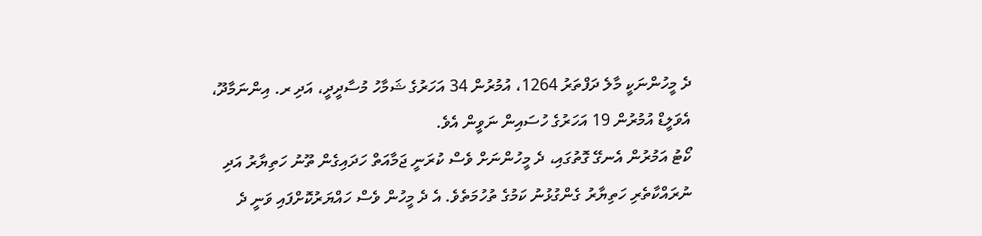ދެ މީހުންނަކީ މާލެ ދަފްތަރު 1264، އުމުރުން 34 އަހަރުގެ ޝަމާހު މުސާދީދީ، އަދި ރ. އިންނަމާދޫ، އެވަލީޑް އުމުރުން 19 އަހަރުގެ ހުސައިން ނަވީން އެވެ.
ކޯޓު އަމުރުން އެނގޭ ގޮތުގައި، ދެ މީހުންނަށް ވެސް ކުރަނީ ޖަމާއަތް ހަދައިގެން ތޫނު ހަތިޔާރު އަދި ނުރައްކާތެރި ހަތިޔާރު ގެންގުޅުނު ކަމުގެ ތުހުމަތެވެ. އެ ދެ މީހުން ވެސް ހައްޔަރުކޮށްފައި ވަނީ ދެ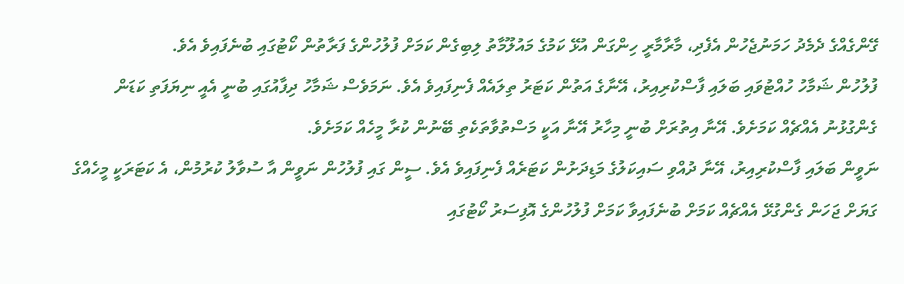ގޭންގެއްގެ ދެމެދު ހަމަނުޖެހުން އެފެދި، މާރާމާރީ ހިންގަން އުޅޭ ކަމުގެ މައުލޫމާތު ލިބިގެން ކަމަށް ފުލުހުންގެ ފަރާތުން ކޯޓުގައި ބުނެފައިވެ އެވެ.
ފުލުހުން ޝަމާހު ހުއްޓުވައި ބަލައި ފާސްކުރިއިރު، އޭނާގެ އަތުން ކަޓަރު ތިލައެއް ފެނިފައިވެ އެވެ. ނަމަވެސް ޝަމާހު ދިފާއުގައި ބުނީ އެއީ ނިޔަފަތި ކަޑަން ގެންގުޅުނު އެއްޗެއް ކަމަށެވެ. އޭނާ އިތުރަށް ބުނީ މިހާރު އޭނާ އަކީ މަސްތުވާތަކެތި ބޭނުން ކުރާ މީހެއް ކަމަށެވެ.
ނަވީން ބަލައި ފާސްކުރިއިރު، އޭނާ ދުއްވި ސައިކަލުގެ މަޑިދަށުން ކަޓަރެއް ފެނިފައިވެ އެވެ. ސީން ގައި ފުލުހުން ނަވީން އާ ސުވާލު ކުރުމުން، އެ ކަޓަރަކީ މީހެއްގެ ގަޔަށް ޖަހަން ގެންގުޅޭ އެއްޗެއް ކަމަށް ބުނެފައިވާ ކަމަށް ފުލުހުންގެ އޮފިސަރު ކޯޓުގައި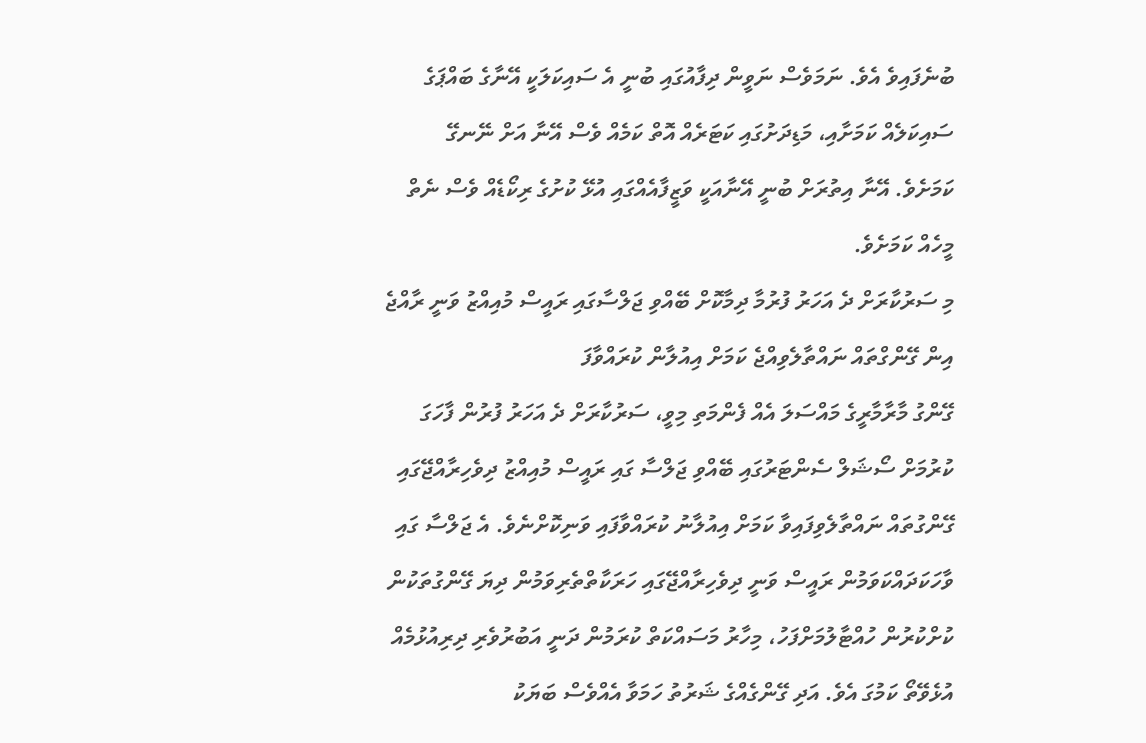ބުނެފައިވެ އެވެ. ނަމަވެސް ނަވީން ދިފާއުގައި ބުނީ އެ ސައިކަލަކީ އޭނާގެ ބައްޕަގެ ސައިކަލެއް ކަމަށާއި، މަޑިދަށުގައި ކަޓަރެއް އޮތް ކަމެއް ވެސް އޭނާ އަށް ނޭނގޭ ކަމަށެވެ. އޭނާ އިތުރަށް ބުނީ އޭނާއަކީ ވަޒީފާއެއްގައި އުޅޭ ކުށުގެ ރިކޯޑެއް ވެސް ނެތް މީހެއް ކަމަށެވެ.
މި ސަރުކާރަށް ދެ އަހަރު ފުރުމާ ދިމާކޮށް ބޭއްވި ޖަލްސާގައި ރައީސް މުއިއްޒު ވަނީ ރާއްޖެ އިން ގޭންގްތައް ނައްތާލެވިއްޖެ ކަމަށް އިއުލާން ކުރައްވާފަ
ގޭންގު މާރާމާރީގެ މައްސަލަ އެއް ފެންމަތި މިވީ، ސަރުކާރަށް ދެ އަހަރު ފުރުން ފާހަގަ ކުރުމަށް ސޯޝަލް ސެންޓަރުގައި ބޭއްވި ޖަލްސާ ގައި ރައީސް މުއިއްޒު ދިވެހިރާއްޖޭގައި ގޭންގުތައް ނައްތާލެވިފައިވާ ކަމަށް އިއުލާނު ކުރައްވާފައި ވަނިކޮށްނެވެ. އެ ޖަލްސާ ގައި ވާހަކަދައްކަވަމުން ރައީސް ވަނީ ދިވެހިރާއްޖޭގައި ހަރަކާތްތެރިވަމުން ދިޔަ ގޭންގުތަކުން ކުށްކުރުން ހުއްޓާލުމަށްފަހު، މިހާރު މަސައްކަތް ކުރަމުން ދަނީ އަބުރުވެރި ދިރިއުޅުމެއް އުޅެވޭތޯ ކަމުގަ އެވެ. އަދި ގޭންގެއްގެ ޝަރުތު ހަމަވާ އެއްވެސް ބަޔަކު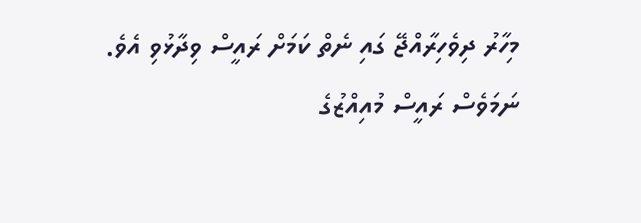މިހާރު ދިވެހިރާއްޖޭ ގައި ނެތް ކަމަށް ރައީސް ވިދާޅުވި އެވެ.
ނަމަވެސް ރައީސް މުއިއްޒުގެ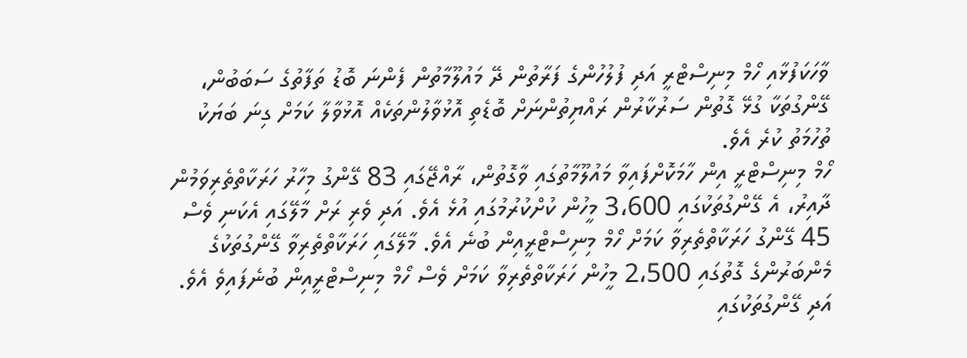ވާހަކަފުޅާއި ހޯމް މިނިސްޓްރީ އަދި ފުލުހުންގެ ފަރާތުން ދޭ މައުލޫމާތުން ފެންނަ ބޮޑު ތަފާތުގެ ސަބަބުން، ގޭންގުތަކާ ގުޅޭ ގޮތުން ސަރުކާރުން ރައްޔިތުންނަށް ބޮޑެތި އޮޅުވާލުންތަކެއް އޮޅުވާލާ ކަމަށް ގިނަ ބަޔަކު ތުހުމަތު ކުރެ އެވެ.
ހޯމް މިނިސްޓްރީ އިން ހާމަކޮށްފައިވާ މައުލޫމާތުގައި ވާގޮތުން، ރާއްޖޭގައި 83 ގޭންގު މިހާރު ހަރަކާތްތެރިވަމުން ދާއިރު، އެ ގޭންގުތަކުގައި 3،600 މީހުން ކުށްކުރުމުގައި އުޅެ އެވެ. އަދި ވެރި ރަށް މާލޭގައި އެކަނި ވެސް 45 ގޭންގު ހަރަކާތްތެރިވާ ކަމަށް ހޯމް މިނިސްޓްރީއިން ބުނެ އެވެ. މާލޭގައި ހަރަކާތްތެރިވާ ގޭންގުތަކުގެ މެންބަރުންގެ ގޮތުގައި 2،500 މީހުން ހަރަކާތްތެރިވާ ކަމަށް ވެސް ހޯމް މިނިސްޓްރީއިން ބުނެފައިވެ އެވެ. އަދި ގޭންގުތަކުގައި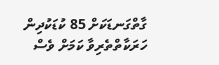ގާތްގަނޑަކަށް 85 ކުޑަކުދިން ހަރަކާތްތެރިވާ ކަމަށް ވެސް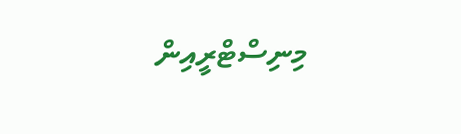މިނިސްޓްރީއިން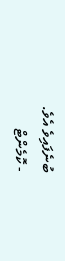ބުނެފައިވެ އެވެ.
- ކޮމެންޓް